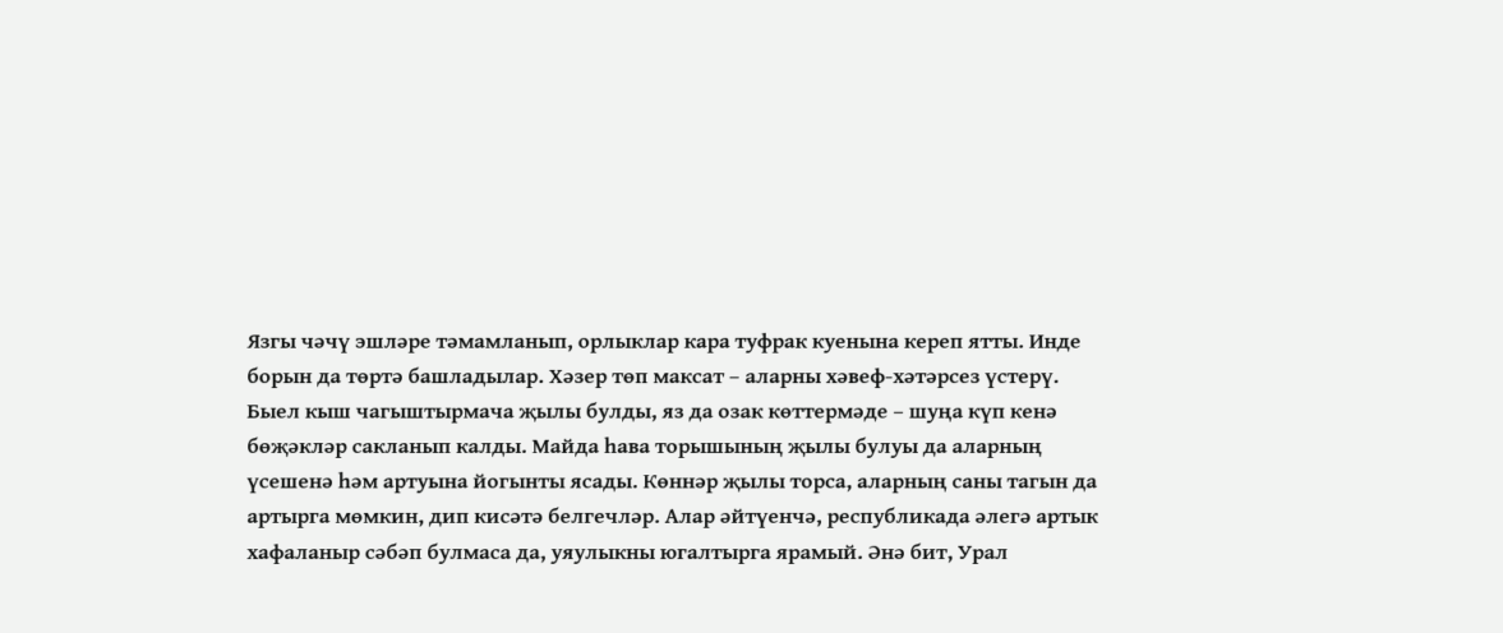Язгы чәчү эшләре тәмамланып, орлыклар кара туфрак куенына кереп ятты. Инде борын да төртә башладылар. Хәзер төп максат – аларны хәвеф-хәтәрсез үстерү.
Быел кыш чагыштырмача җылы булды, яз да озак көттермәде – шуңа күп кенә бөҗәкләр сакланып калды. Майда һава торышының җылы булуы да аларның үсешенә һәм артуына йогынты ясады. Көннәр җылы торса, аларның саны тагын да артырга мөмкин, дип кисәтә белгечләр. Алар әйтүенчә, республикада әлегә артык хафаланыр сәбәп булмаса да, уяулыкны югалтырга ярамый. Әнә бит, Урал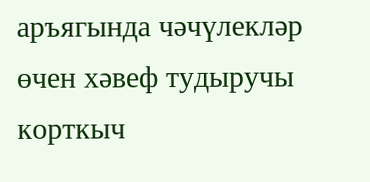аръягында чәчүлекләр өчен хәвеф тудыручы корткыч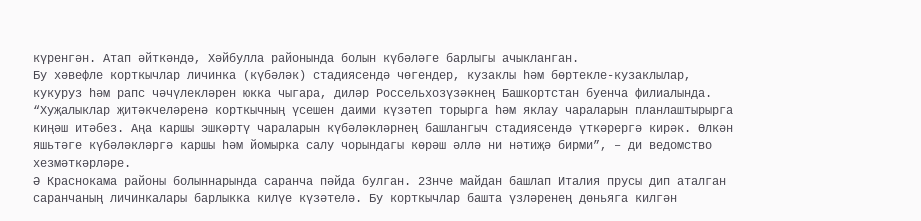күренгән. Атап әйткәндә, Хәйбулла районында болын күбәләге барлыгы ачыкланган.
Бу хәвефле корткычлар личинка (күбәләк) стадиясендә чөгендер, кузаклы һәм бөртекле-кузаклылар, кукуруз һәм рапс чәчүлекләрен юкка чыгара, диләр Россельхозүзәкнең Башкортстан буенча филиалында.
“Хуҗалыклар җитәкчеләренә корткычның үсешен даими күзәтеп торырга һәм яклау чараларын планлаштырырга киңәш итәбез. Аңа каршы эшкәртү чараларын күбәләкләрнең башлангыч стадиясендә үткәрергә кирәк. Өлкән яшьтәге күбәләкләргә каршы һәм йомырка салу чорындагы көрәш әллә ни нәтиҗә бирми”, – ди ведомство хезмәткәрләре.
Ә Краснокама районы болыннарында саранча пәйда булган. 23нче майдан башлап Италия прусы дип аталган саранчаның личинкалары барлыкка килүе күзәтелә. Бу корткычлар башта үзләренең дөньяга килгән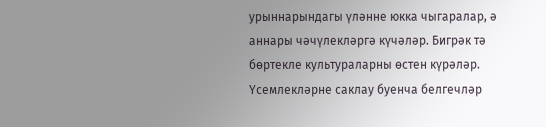урыннарындагы үләнне юкка чыгаралар, ә аннары чәчүлекләргә күчәләр. Бигрәк тә бөртекле культураларны өстен күрәләр.
Үсемлекләрне саклау буенча белгечләр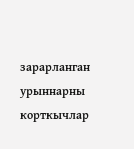зарарланган урыннарны корткычлар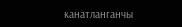канатланганчы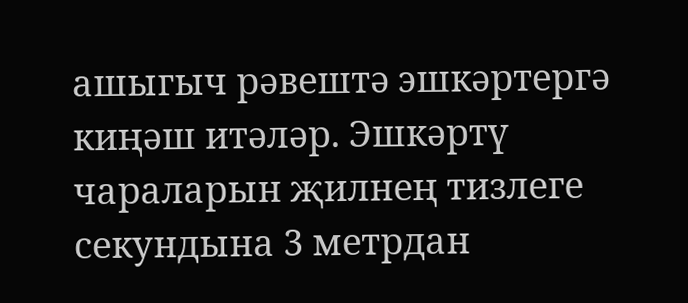ашыгыч рәвештә эшкәртергә киңәш итәләр. Эшкәртү чараларын җилнең тизлеге секундына 3 метрдан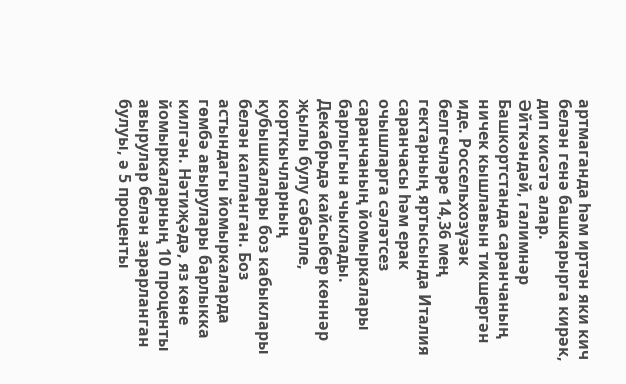артмаганда һәм иртән яки кич белән генә башкарырга кирәк, дип кисәтә алар.
Әйткәндәй, галимнәр Башкортстанда саранчаның ничек кышлавын тикшергән иде. Россельхозүзәк белгечләре 14,36 мең гектарның яртысында Италия саранчасы һәм ерак очышларга сәләтсез саранчаның йомыркалары барлыгын ачыклады. Декабрьдә кайсыбер көннәр җылы булу сәбәпле, корткычларның кубышкалары боз кабыклары белән капланган. Боз астындагы йомыркаларда гөмбә авырулары барлыкка килгән. Нәтиҗәдә, яз көне йомыркаларның 10 проценты авырулар белән зарарланган булуы, ә 5 проценты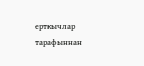ерткычлар тарафыннан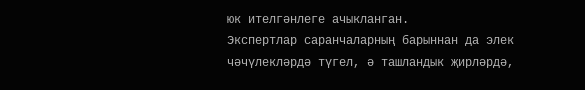юк ителгәнлеге ачыкланган.
Экспертлар саранчаларның барыннан да элек чәчүлекләрдә түгел, ә ташландык җирләрдә,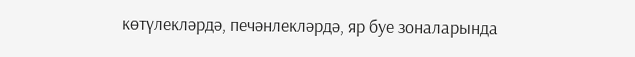көтүлекләрдә, печәнлекләрдә, яр буе зоналарында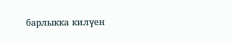барлыкка килүен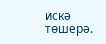искә төшерә.